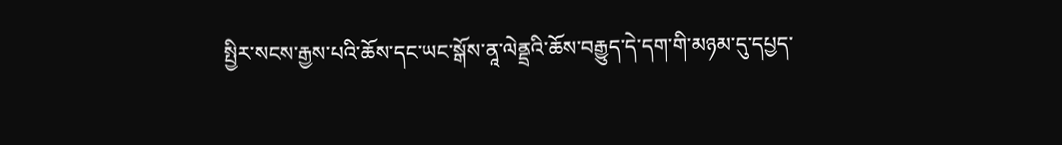སྤྱིར་སངས་རྒྱས་པའི་ཆོས་དང་ཡང་སྒོས་ནཱ་ལེནྡྲའི་ཆོས་བརྒྱུད་དེ་དག་གི་མཉམ་དུ་དཔྱད་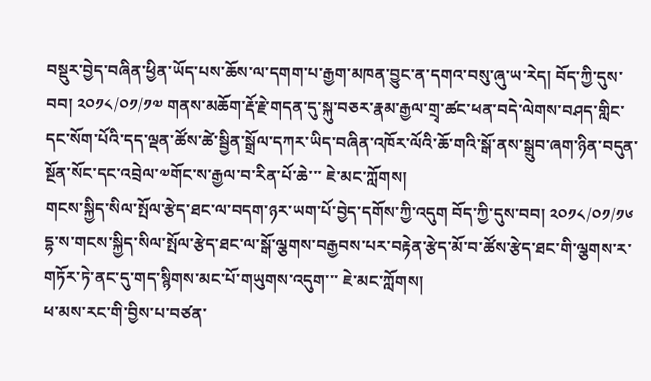བསྡུར་བྱེད་བཞིན་ཕྱིན་ཡོད་པས་ཆོས་ལ་དགག་པ་རྒྱག་མཁན་བྱུང་ན་དགའ་བསུ་ཞུ་ཡ་རེད། བོད་ཀྱི་དུས་བབ། ༢༠༡༨/༠༡/༡༧ གནས་མཆོག་རྡོ་རྗེ་གདན་དུ་སྐུ་བཅར་རྣམ་རྒྱལ་གྲྭ་ཚང་ཕན་བདེ་ལེགས་བཤད་གླིང་དང་སོག་པོའི་དད་ལྡན་ཚོས་ཚེ་སྦྱིན་སྒྲོལ་དཀར་ཡིད་བཞིན་འཁོར་ལོའི་ཆོ་གའི་སྒོ་ནས་སྒྲུབ་ཞག་ཉིན་བདུན་སྔོན་སོང་དང་འབྲེལ་༧གོང་ས་རྒྱལ་བ་རིན་པོ་ཆེ་་་ ཇེ་མང་ཀློགས།
གངས་སྐྱིད་སིལ་སྤོལ་རྩེད་ཐང་ལ་བདག་ཉར་ཡག་པོ་བྱེད་དགོས་ཀྱི་འདུག བོད་ཀྱི་དུས་བབ། ༢༠༡༨/༠༡/༡༦ དྷ་ས་གངས་སྐྱིད་སིལ་སྤོལ་རྩེད་ཐང་ལ་སྒོ་ལྕགས་བརྒྱབས་པར་བརྟེན་རྩེད་མོ་བ་ཚོས་རྩེད་ཐང་གི་ལྕགས་ར་གཏོར་ཏེ་ནང་དུ་གད་སྙིགས་མང་པོ་གཡུགས་འདུག་་་ ཇེ་མང་ཀློགས།
ཕ་མས་རང་གི་བྱིས་པ་བཙན་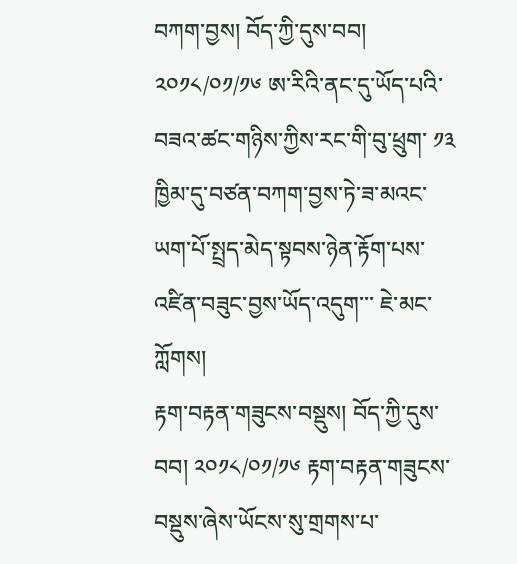བཀག་བྱས། བོད་ཀྱི་དུས་བབ། ༢༠༡༨/༠༡/༡༦ ཨ་རིའི་ནང་དུ་ཡོད་པའི་བཟའ་ཚང་གཉིས་ཀྱིས་རང་གི་བུ་ཕྲུག་ ༡༣ ཁྱིམ་དུ་བཙན་བཀག་བྱས་ཏེ་ཟ་མའང་ཡག་པོ་སྤྲད་མེད་སྟབས་ཉེན་རྟོག་པས་འཛིན་བཟུང་བྱས་ཡོད་འདུག་་་ ཇེ་མང་ཀློགས།
རྟག་བརྟན་གཟུངས་བསྡུས། བོད་ཀྱི་དུས་བབ། ༢༠༡༨/༠༡/༡༦ རྟག་བརྟན་གཟུངས་བསྡུས་ཞེས་ཡོངས་སུ་གྲགས་པ་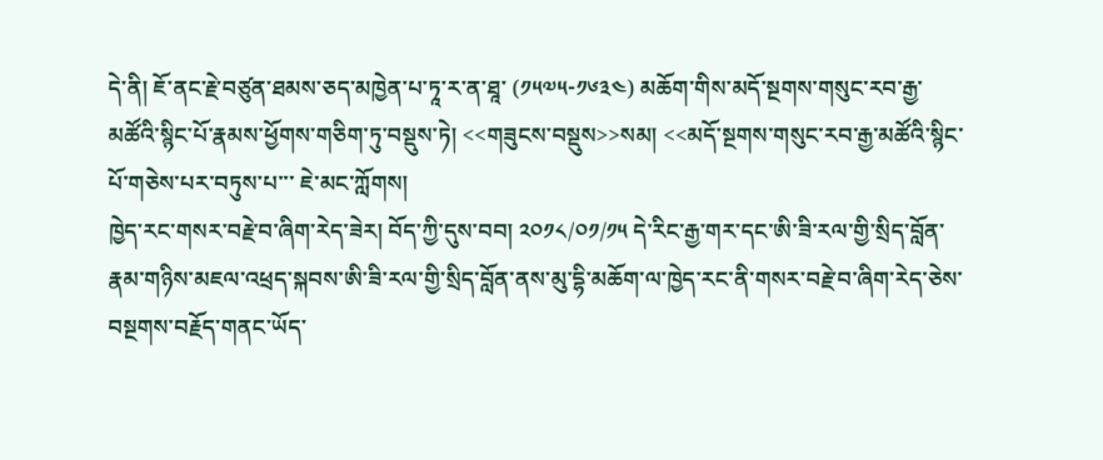དེ་ནི། ཇོ་ནང་རྗེ་བཙུན་ཐམས་ཅད་མཁྱེན་པ་ཏཱ་ར་ན་ཐཱ་ (༡༥༧༥-༡༦༣༤) མཆོག་གིས་མདོ་སྔགས་གསུང་རབ་རྒྱ་མཚོའི་སྙིང་པོ་རྣམས་ཕྱོགས་གཅིག་ཏུ་བསྡུས་ཏེ། <<གཟུངས་བསྡུས>>སམ། <<མདོ་སྔགས་གསུང་རབ་རྒྱ་མཚོའི་སྙིང་པོ་གཅེས་པར་བཏུས་པ་་་ ཇེ་མང་ཀློགས།
ཁྱེད་རང་གསར་བརྗེ་བ་ཞིག་རེད་ཟེར། བོད་ཀྱི་དུས་བབ། ༢༠༡༨/༠༡/༡༥ དེ་རིང་རྒྱ་གར་དང་ཨི་ཟི་རལ་གྱི་སྲིད་བློན་རྣམ་གཉིས་མཇལ་འཕྲད་སྐབས་ཨི་ཟི་རལ་གྱི་སྲིད་བློན་ནས་མུ་དྷི་མཆོག་ལ་ཁྱེད་རང་ནི་གསར་བརྗེ་བ་ཞིག་རེད་ཅེས་བསྔགས་བརྗོད་གནང་ཡོད་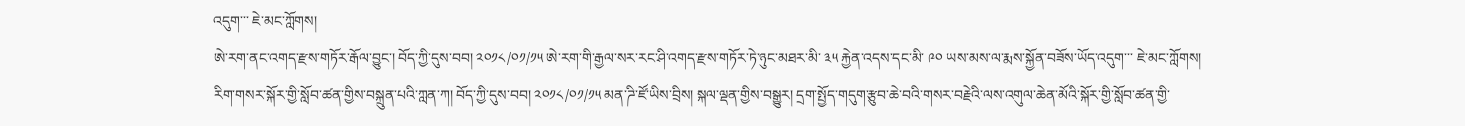འདུག་་་ ཇེ་མང་ཀློགས།
ཨེ་རག་ནང་འགད་རྫས་གཏོར་རྒོལ་བྱུང་། བོད་ཀྱི་དུས་བབ། ༢༠༡༨/༠༡/༡༥ ཨེ་རག་གི་རྒྱལ་སར་རང་ཤི་འགད་རྫས་གཏོར་ཏེ་ཉུང་མཐར་མི་ ༣༥ རྐྱེན་འདས་དང་མི་ ༩༠ ཡས་མས་ལ་རྨས་སྐྱོན་བཟོས་ཡོད་འདུག་་་ ཇེ་མང་ཀློགས།
རིག་གསར་སྐོར་གྱི་སློབ་ཚན་གྱིས་བསྐྲུན་པའི་ཀླན་ཀ། བོད་ཀྱི་དུས་བབ། ༢༠༡༨/༠༡/༡༥ མན་ཌི་ཛོ་ཡིས་བྲིས། སྐལ་ལྡན་གྱིས་བསྒྱུར། དྲག་སྤྱོད་གདུག་རྩུབ་ཆེ་བའི་གསར་བརྗེའི་ལས་འགུལ་ཆེན་མོའི་སྐོར་གྱི་སློབ་ཚན་གྱི་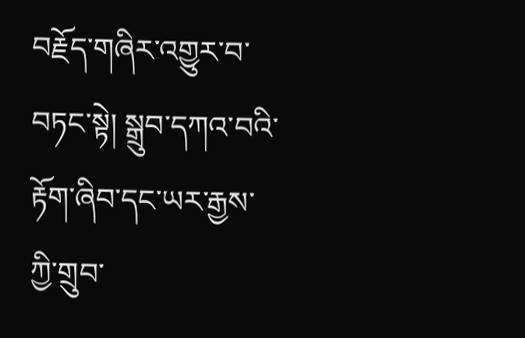བརྗོད་གཞིར་འགྱུར་བ་བཏང་སྟེ། སྒྲུབ་དཀའ་བའི་རྟོག་ཞིབ་དང་ཡར་རྒྱས་ཀྱི་གྲུབ་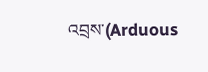འབྲས་(Arduous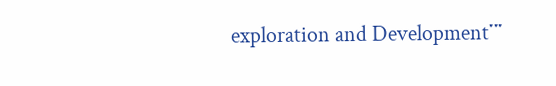exploration and Development་་་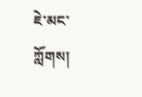ཇེ་མང་ཀློགས།